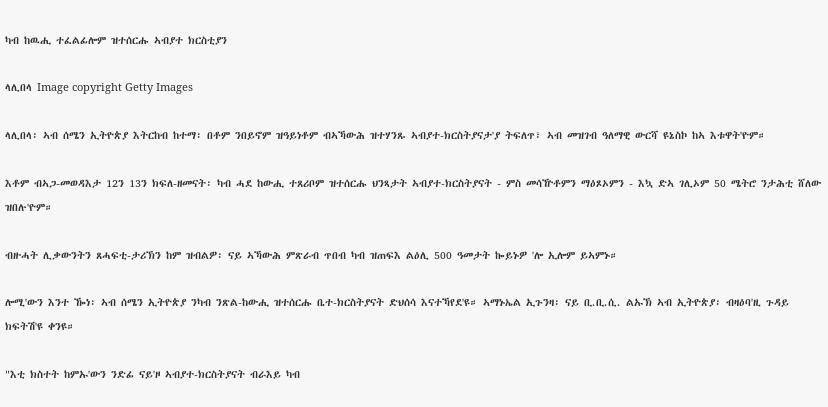ካብ ከዉሒ ተፈልፊሎም ዝተሰርሑ ኣብያተ ክርስቲያን

ላሊበላ Image copyright Getty Images

ላሊበላ፡ ኣብ ሰሜን ኢትዮጵያ እትርከብ ከተማ፡ በቶም ንበይኖም ዝዓይነቶም ብኣኻውሕ ዝተሃንጹ ኣብያተ-ክርስትያናታ'ያ ትፍለጥ፣ ኣብ መዝገብ ዓለማዊ ውርሻ ዩኔስኮ ከኣ እቱዋት'ዮም።

እቶም ብኣጋ-መወዳእታ 12ን 13ን ክፍለ-ዘመናት፡ ካብ ሓደ ከውሒ ተጸሪቦም ዝተሰርሑ ህንጻታት ኣብያተ-ክርስትያናት - ምስ መሳዅቶምን ማዕጾኦምን - እኳ ድኣ ገሊኦም 50 ሜትሮ ንታሕቲ ሸለው ዝበሉ'ዮም።

ብዙሓት ሊቃውንትን ጸሓፍቲ-ታሪኽን ከም ዝብልዎ፡ ናይ ኣኻውሕ ምጽራብ ጥበብ ካብ ዝጠፍእ ልዕሊ 500 ዓመታት ኰይኑዎ 'ሎ ኢሎም ይኣምኑ።

ሎሚ'ውን እንተ ዀነ፡ ኣብ ሰሜን ኢትዮጵያ ንካብ ንጽል-ከውሒ ዝተሰርሑ ቤተ-ክርስትያናት ድህሰሳ እናተኻየደ'ዩ። ኣማኑኤል ኢጉንዛ፡ ናይ ቢ.ቢ.ሲ. ልኡኽ ኣብ ኢትዮጵያ፡ ብዛዕባ'ዚ ጉዳይ ክፍትሽ'ዩ ቀንዩ።

"እቲ ክስተት ከምኡ'ውን ንድፊ ናይ'ዞ ኣብያተ-ክርስትያናት ብራእይ ካብ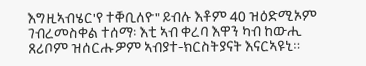እግዚኣብሄር'የ ተቐቢለዮ" ይብሉ እቶም 40 ዝዕድሚኦም ገብረመስቀል ተሰማ፡ እቲ ኣብ ቀረባ እዋን ካብ ከውሒ ጸሪቦም ዝሰርሑዎም ኣብያተ-ክርስትያናት እናርኣዩኒ።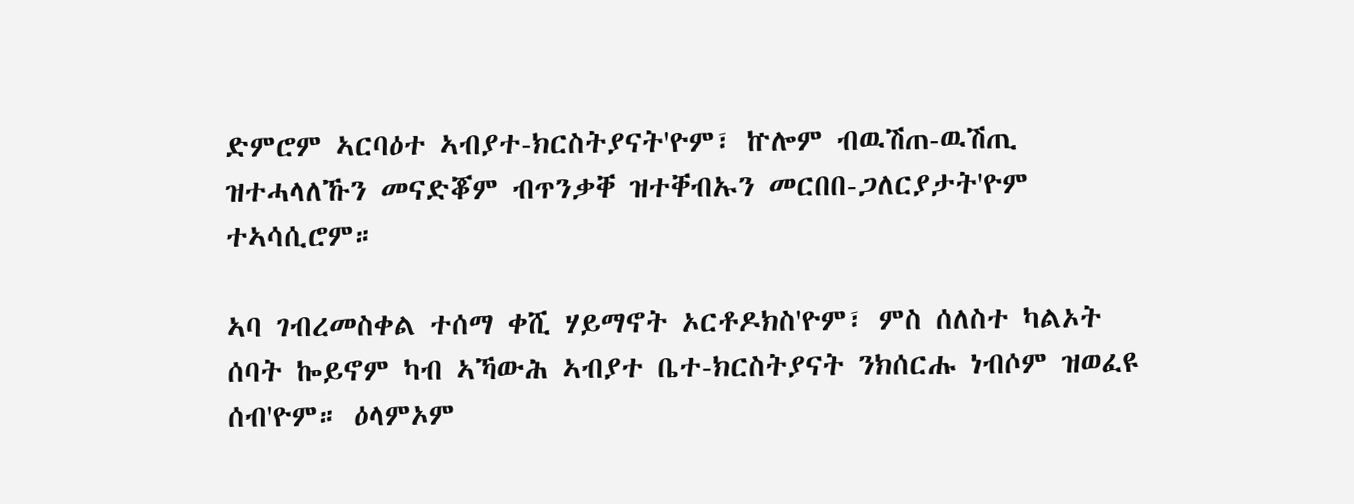ድምሮም ኣርባዕተ ኣብያተ-ክርስትያናት'ዮም፣ ኵሎም ብዉሽጠ-ዉሽጢ ዝተሓላለኹን መናድቖም ብጥንቃቐ ዝተቐብኡን መርበበ-ጋለርያታት'ዮም ተኣሳሲሮም።

ኣባ ገብረመስቀል ተሰማ ቀሺ ሃይማኖት ኦርቶዶክስ'ዮም፣ ምስ ሰለስተ ካልኦት ሰባት ኰይኖም ካብ ኣኻውሕ ኣብያተ ቤተ-ክርስትያናት ንክሰርሑ ነብሶም ዝወፈዩ ሰብ'ዮም። ዕላምኦም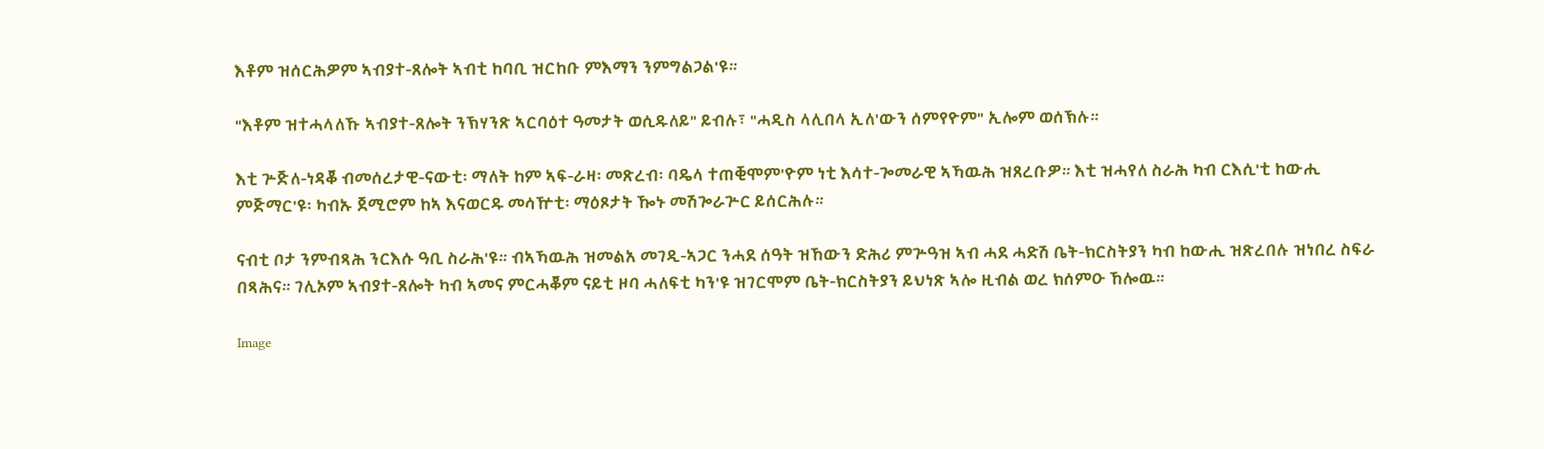እቶም ዝሰርሕዎም ኣብያተ-ጸሎት ኣብቲ ከባቢ ዝርከቡ ምእማን ንምግልጋል'ዩ።

"እቶም ዝተሓላለኹ ኣብያተ-ጸሎት ንኽሃንጽ ኣርባዕተ ዓመታት ወሲዱለይ" ይብሉ፣ "ሓዲስ ላሊበላ ኢለ'ውን ሰምየዮም" ኢሎም ወሰኽሉ።

እቲ ጕጅለ-ነዳቖ ብመሰረታዊ-ናውቲ፡ ማለት ከም ኣፍ-ራዛ፡ መጽረብ፡ ባዴላ ተጠቒሞም'ዮም ነቲ እሳተ-ጐመራዊ ኣኻዉሕ ዝጸረቡዎ። እቲ ዝሓየለ ስራሕ ካብ ርእሲ'ቲ ከውሒ ምጅማር'ዩ፡ ካብኡ ጀሚሮም ከኣ እናወርዱ መሳዅቲ፡ ማዕጾታት ዀኑ መሽጐራጕር ይሰርሕሉ።

ናብቲ ቦታ ንምብጻሕ ንርእሱ ዓቢ ስራሕ'ዩ። ብኣኻዉሕ ዝመልአ መገዲ-ኣጋር ንሓደ ሰዓት ዝኸውን ድሕሪ ምጕዓዝ ኣብ ሓደ ሓድሽ ቤት-ክርስትያን ካብ ከውሒ ዝጽረበሉ ዝነበረ ስፍራ በጻሕና። ገሊኦም ኣብያተ-ጸሎት ካብ ኣመና ምርሓቖም ናይቲ ዞባ ሓለፍቲ ካን'ዩ ዝገርሞም ቤት-ክርስትያን ይህነጽ ኣሎ ዚብል ወረ ክሰምዑ ኸሎዉ።

Image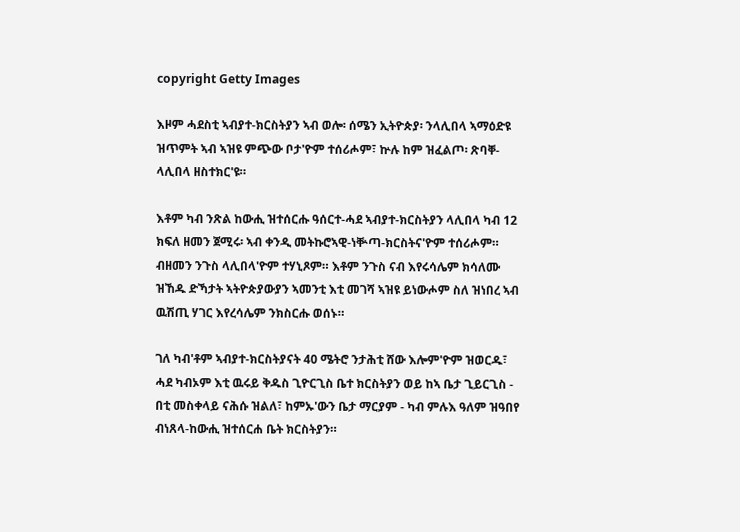copyright Getty Images

እዞም ሓደስቲ ኣብያተ-ክርስትያን ኣብ ወሎ፡ ሰሜን ኢትዮጵያ፡ ንላሊበላ ኣማዕድዩ ዝጥምት ኣብ ኣዝዩ ምጭው ቦታ'ዮም ተሰሪሖም፣ ኵሉ ከም ዝፈልጦ፡ ጽባቐ-ላሊበላ ዘስተክር'ዩ።

እቶም ካብ ንጽል ከውሒ ዝተሰርሑ ዓሰርተ-ሓደ ኣብያተ-ክርስትያን ላሊበላ ካብ 12 ክፍለ ዘመን ጀሚሩ፡ ኣብ ቀንዲ መትኩሮኣዊ-ነቝጣ-ክርስትና'ዮም ተሰሪሖም። ብዘመን ንጉስ ላሊበላ'ዮም ተሃኒጾም። እቶም ንጉስ ናብ እየሩሳሌም ክሳለሙ ዝኸዱ ድኻታት ኣትዮጵያውያን ኣመንቲ እቲ መገሻ ኣዝዩ ይነውሖም ስለ ዝነበረ ኣብ ዉሽጢ ሃገር እየረሳሌም ንክስርሑ ወሰኑ።

ገለ ካብ'ቶም ኣብያተ-ክርስትያናት 40 ሜትሮ ንታሕቲ ሸው እሎም'ዮም ዝወርዱ፣ ሓደ ካብኦም እቲ ዉሩይ ቅዱስ ጊዮርጊስ ቤተ ክርስትያን ወይ ከኣ ቤታ ጊይርጊስ - በቲ መስቀላይ ናሕሱ ዝልለ፣ ከምኡ'ውን ቤታ ማርያም - ካብ ምሉእ ዓለም ዝዓበየ ብነጸላ-ከውሒ ዝተሰርሐ ቤት ክርስትያን።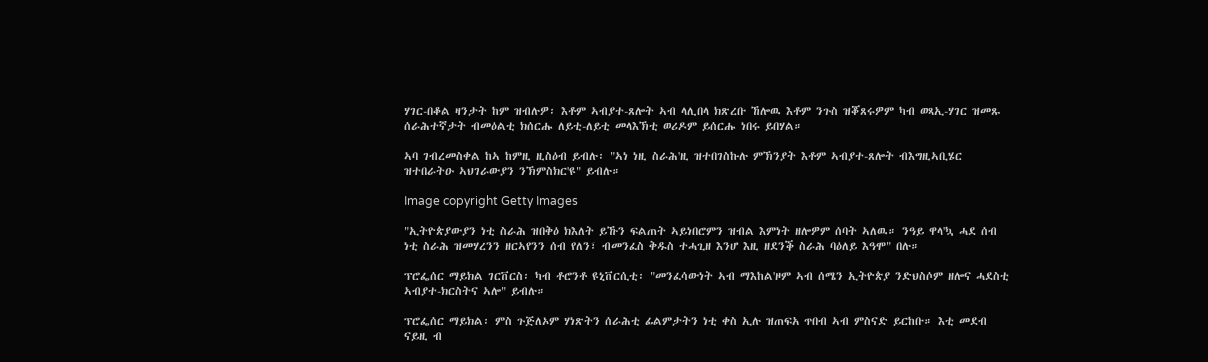ሃገር-በቆል ዛንታት ከም ዝብሉዎ፡ እቶም ኣብያተ-ጸሎት ኣብ ላሊበላ ክጽረቡ ኸሎዉ እቶም ንጉስ ዝቖጸሩዎም ካብ ወጻኢ-ሃገር ዝመጹ ሰራሕተኛታት ብመዕልቲ ክሰርሑ ለይቲ-ለይቲ መላእኽቲ ወሪዶም ይሰርሑ ነበሩ ይበሃል።

ኣባ ገብረመስቀል ከኣ ከምዚ ዚስዕብ ይብሉ፡ "ኣነ ነዚ ስራሕ'ዚ ዝተበገስኩሉ ምኽንያት እቶም ኣብያተ-ጸሎት ብእግዚኣቢሄር ዝተበራትዑ ኣህገራውያን ንኽምስክር'ዩ" ይብሉ።

Image copyright Getty Images

"ኢትዮጵያውያን ነቲ ስራሕ ዝበቅዕ ክእለት ይኹን ፍልጠት ኣይነበሮምን ዝብል እምነት ዘሎዎም ሰባት ኣለዉ። ንዓይ ዋላ'ኳ ሓደ ሰብ ነቲ ስራሕ ዝመሃረንን ዘርኣየንን ሰብ የለን፣ ብመንፈስ ቅዱስ ተሓጊዘ እንሆ እዚ ዘደንቕ ስራሕ ባዕለይ እዓሞ" በሉ።

ፕሮፌሰር ማይክል ገርቨርስ፡ ካብ ቶሮንቶ ዩኒቨርሲቲ፡ "መንፈሳውነት ኣብ ማእከል'ዞም ኣብ ሰሜን ኢትዮጵያ ንድህስሶም ዘሎና ሓደስቲ ኣብያተ-ክርስትና ኣሎ" ይብሉ።

ፕሮፌሰር ማይክል፡ ምስ ጉጅለኦም ሃነጽትን ሰራሕቲ ፊልምታትን ነቲ ቀስ ኢሉ ዝጠፍአ ጥበብ ኣብ ምስናድ ይርከቡ። እቲ መደብ ናይዚ ብ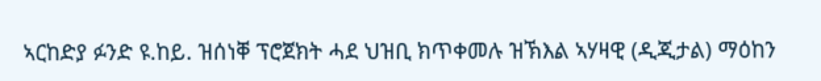ኣርከድያ ፉንድ ዩ.ከይ. ዝሰነቐ ፕሮጀክት ሓደ ህዝቢ ክጥቀመሉ ዝኽእል ኣሃዛዊ (ዲጂታል) ማዕከን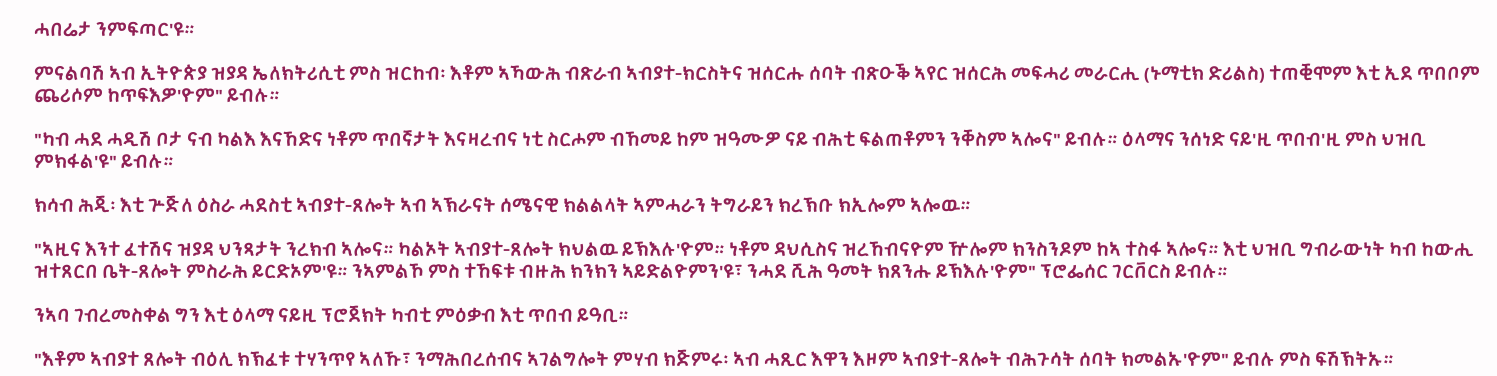ሓበሬታ ንምፍጣር'ዩ።

ምናልባሽ ኣብ ኢትዮጵያ ዝያዳ ኤለክትሪሲቲ ምስ ዝርከብ፡ እቶም ኣኻውሕ ብጽራብ ኣብያተ-ክርስትና ዝሰርሑ ሰባት ብጽዑቕ ኣየር ዝሰርሕ መፍሓሪ መራርሒ (ኑማቲክ ድሪልስ) ተጠቒሞም እቲ ኢደ ጥበቦም ጨሪሶም ከጥፍእዎ'ዮም" ይብሉ።

"ካብ ሓደ ሓዲሽ ቦታ ናብ ካልእ እናኸድና ነቶም ጥበኛታት እናዛረብና ነቲ ስርሖም ብኸመይ ከም ዝዓሙዎ ናይ ብሕቲ ፍልጠቶምን ንቐስም ኣሎና" ይብሉ። ዕላማና ንሰነድ ናይ'ዚ ጥበብ'ዚ ምስ ህዝቢ ምክፋል'ዩ" ይብሉ።

ክሳብ ሕጂ፡ እቲ ጕጅለ ዕስራ ሓደስቲ ኣብያተ-ጸሎት ኣብ ኣኽራናት ሰሜናዊ ክልልላት ኣምሓራን ትግራይን ክረኽቡ ክኢሎም ኣሎዉ።

"ኣዚና እንተ ፈተሽና ዝያዳ ህንጻታት ንረክብ ኣሎና። ካልኦት ኣብያተ-ጸሎት ክህልዉ ይኽእሉ'ዮም። ነቶም ዳህሲስና ዝረኸብናዮም ዅሎም ክንስንዶም ከኣ ተስፋ ኣሎና። እቲ ህዝቢ ግብራውነት ካብ ከውሒ ዝተጸርበ ቤት-ጸሎት ምስራሕ ይርድኦም'ዩ። ንኣምልኾ ምስ ተኸፍቱ ብዙሕ ክንክን ኣይድልዮምን'ዩ፣ ንሓደ ሺሕ ዓመት ክጸንሑ ይኽእሉ'ዮም" ፕሮፌሰር ገርቨርስ ይብሉ።

ንኣባ ገብረመስቀል ግን እቲ ዕላማ ናይዚ ፕሮጀክት ካብቲ ምዕቃብ እቲ ጥበብ ይዓቢ።

"እቶም ኣብያተ ጸሎት ብዕሊ ክኽፈቱ ተሃንጥየ ኣለኹ፣ ንማሕበረሰብና ኣገልግሎት ምሃብ ክጅምሩ፡ ኣብ ሓጺር እዋን እዞም ኣብያተ-ጸሎት ብሕጉሳት ሰባት ክመልኡ'ዮም" ይብሉ ምስ ፍሽኽትኡ።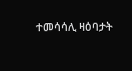ተመሳሳሊ ዛዕባታት